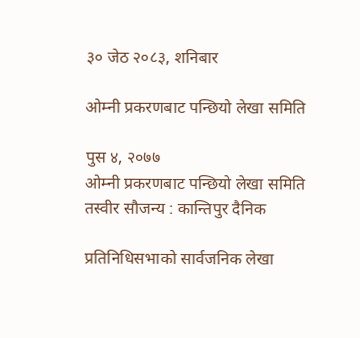३० जेठ २०८३, शनिबार

ओम्नी प्रकरणबाट पन्छियो लेखा समिति

पुस ४, २०७७
ओम्नी प्रकरणबाट पन्छियो लेखा समिति
तस्वीर सौजन्य : कान्तिपुर दैनिक

प्रतिनिधिसभाको सार्वजनिक लेखा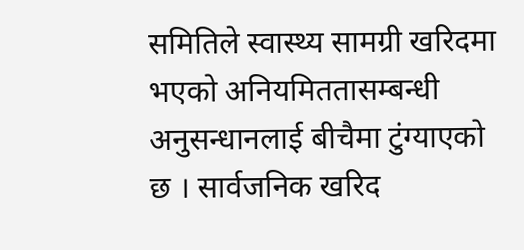समितिले स्वास्थ्य सामग्री खरिदमा भएको अनियमिततासम्बन्धी अनुसन्धानलाई बीचैमा टुंग्याएको छ । सार्वजनिक खरिद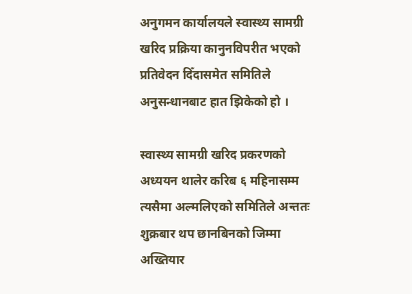अनुगमन कार्यालयले स्वास्थ्य सामग्री खरिद प्रक्रिया कानुनविपरीत भएको प्रतिवेदन दिँदासमेत समितिले अनुसन्धानबाट हात झिकेको हो ।

स्वास्थ्य सामग्री खरिद प्रकरणको अध्ययन थालेर करिब ६ महिनासम्म त्यसैमा अल्मलिएको समितिले अन्ततः शुक्रबार थप छानबिनको जिम्मा अख्तियार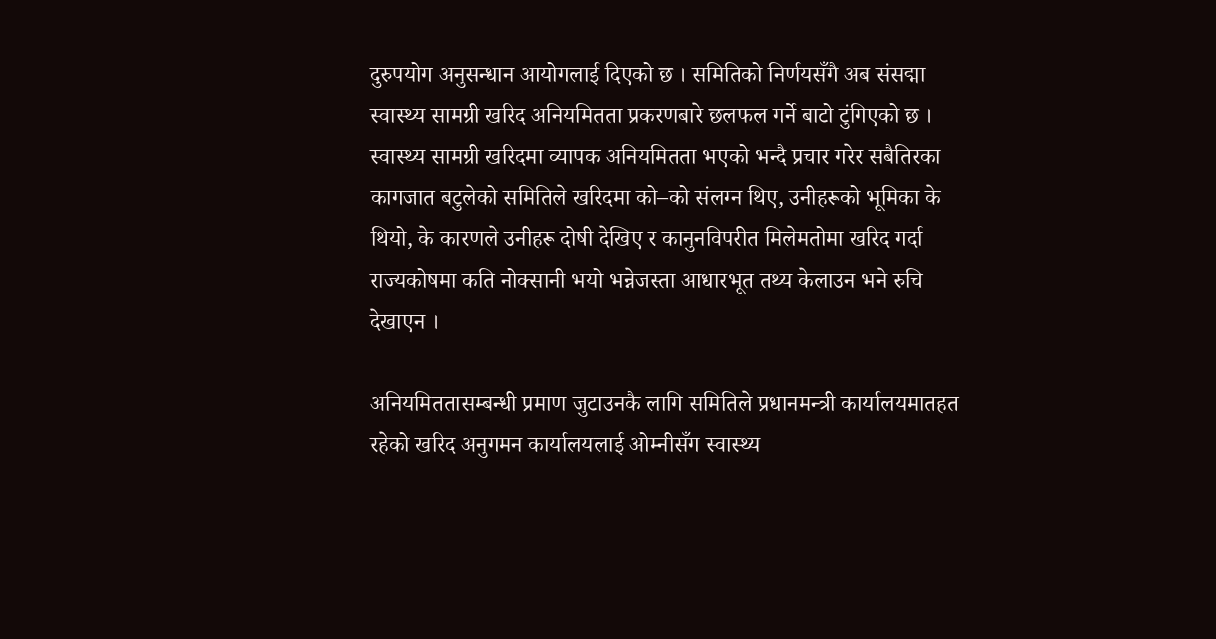दुरुपयोग अनुसन्धान आयोगलाई दिएको छ । समितिको निर्णयसँगै अब संसद्मा स्वास्थ्य सामग्री खरिद अनियमितता प्रकरणबारे छलफल गर्ने बाटो टुंगिएको छ । स्वास्थ्य सामग्री खरिदमा व्यापक अनियमितता भएको भन्दै प्रचार गरेर सबैतिरका कागजात बटुलेको समितिले खरिदमा को–को संलग्न थिए, उनीहरूको भूमिका के थियो, के कारणले उनीहरू दोषी देखिए र कानुनविपरीत मिलेमतोमा खरिद गर्दा राज्यकोषमा कति नोक्सानी भयो भन्नेजस्ता आधारभूत तथ्य केलाउन भने रुचि देखाएन ।

अनियमिततासम्बन्धी प्रमाण जुटाउनकै लागि समितिले प्रधानमन्त्री कार्यालयमातहत रहेको खरिद अनुगमन कार्यालयलाई ओम्नीसँग स्वास्थ्य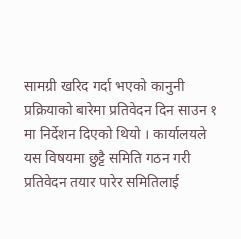सामग्री खरिद गर्दा भएको कानुनी प्रक्रियाको बारेमा प्रतिवेदन दिन साउन १ मा निर्देशन दिएको थियो । कार्यालयले यस विषयमा छुट्टै समिति गठन गरी प्रतिवेदन तयार पारेर समितिलाई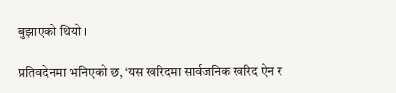बुझाएको थियो ।

प्रतिवदेनमा भनिएको छ, ‘यस खरिदमा सार्वजनिक खरिद ऐन र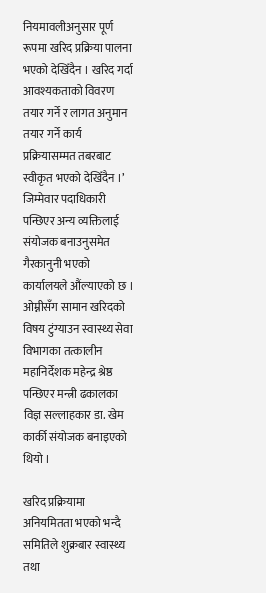नियमावलीअनुसार पूर्ण रूपमा खरिद प्रक्रिया पालना भएको देखिँदैन । खरिद गर्दा आवश्यकताको विवरण तयार गर्ने र लागत अनुमान तयार गर्ने कार्य प्रक्रियासम्मत तबरबाट स्वीकृत भएको देखिँदैन ।’ जिम्मेवार पदाधिकारी पन्छिएर अन्य व्यक्तिलाई संयोजक बनाउनुसमेत गैरकानुनी भएको कार्यालयले औंल्याएको छ । ओम्नीसँग सामान खरिदको विषय टुंग्याउन स्वास्थ्य सेवा विभागका तत्कालीन महानिर्देशक महेन्द्र श्रेष्ठ पन्छिएर मन्त्री ढकालका विज्ञ सल्लाहकार डा. खेम कार्की संयोजक बनाइएको थियो ।

खरिद प्रक्रियामा अनियमितता भएको भन्दै समितिले शुक्रबार स्वास्थ्य तथा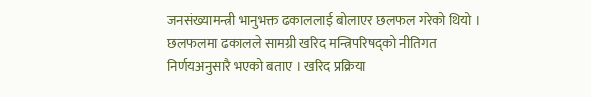जनसंख्यामन्त्री भानुभक्त ढकाललाई बोलाएर छलफल गरेको थियो । छलफलमा ढकालले सामग्री खरिद मन्त्रिपरिषद्को नीतिगत निर्णयअनुसारै भएको बताए । खरिद प्रक्रिया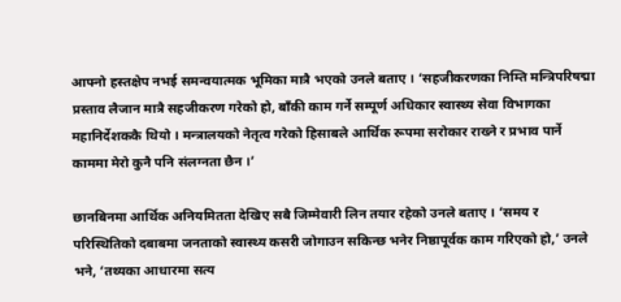आफ्नो हस्तक्षेप नभई समन्वयात्मक भूमिका मात्रै भएको उनले बताए । ‘सहजीकरणका निम्ति मन्त्रिपरिषद्मा प्रस्ताव लैजान मात्रै सहजीकरण गरेको हो, बाँकी काम गर्ने सम्पूर्ण अधिकार स्वास्थ्य सेवा विभागका महानिर्देशककै थियो । मन्त्रालयको नेतृत्व गरेको हिसाबले आर्थिक रूपमा सरोकार राख्ने र प्रभाव पार्ने काममा मेरो कुनै पनि संलग्नता छैन ।’

छानबिनमा आर्थिक अनियमितता देखिए सबै जिम्मेवारी लिन तयार रहेको उनले बताए । ‘समय र परिस्थितिको दबाबमा जनताको स्वास्थ्य कसरी जोगाउन सकिन्छ भनेर निष्ठापूर्वक काम गरिएको हो,’ उनले भने, ‘तथ्यका आधारमा सत्य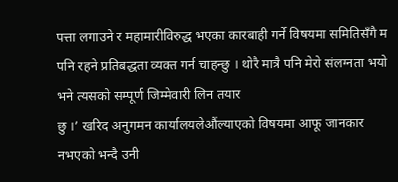पत्ता लगाउने र महामारीविरुद्ध भएका कारबाही गर्ने विषयमा समितिसँगै म पनि रहने प्रतिबद्धता व्यक्त गर्न चाहन्छु । थोरै मात्रै पनि मेरो संलग्नता भयो भने त्यसको सम्पूर्ण जिम्मेवारी लिन तयार
छु ।’ खरिद अनुगमन कार्यालयलेऔंल्याएको विषयमा आफू जानकार नभएको भन्दै उनी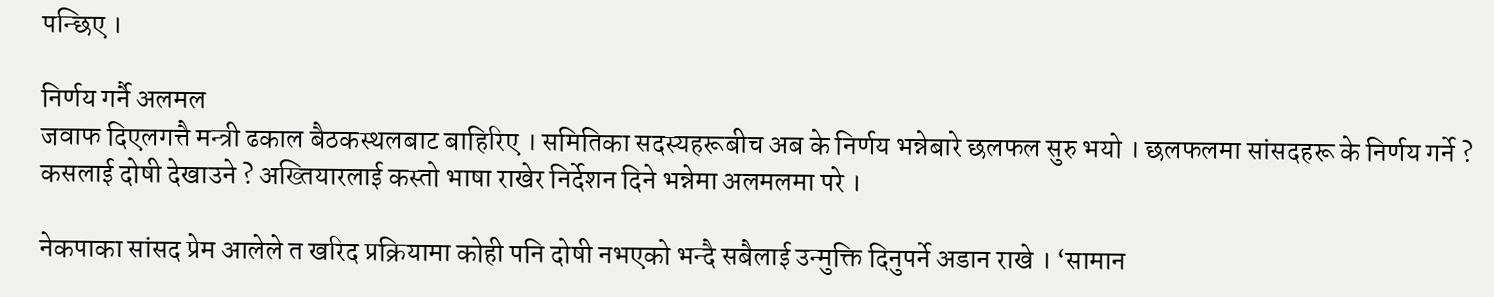पन्छिए ।

निर्णय गर्नै अलमल
जवाफ दिएलगत्तै मन्त्री ढकाल बैठकस्थलबाट बाहिरिए । समितिका सदस्यहरूबीच अब के निर्णय भन्नेबारे छलफल सुरु भयो । छलफलमा सांसदहरू के निर्णय गर्ने ? कसलाई दोषी देखाउने ? अख्तियारलाई कस्तो भाषा राखेर निर्देशन दिने भन्नेमा अलमलमा परे ।

नेकपाका सांसद प्रेम आलेले त खरिद प्रक्रियामा कोही पनि दोषी नभएको भन्दै सबैलाई उन्मुक्ति दिनुपर्ने अडान राखे । ‘सामान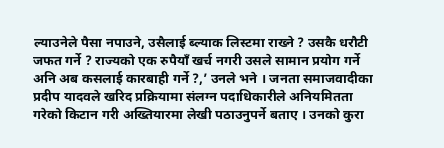ल्याउनेले पैसा नपाउने, उसैलाई ब्ल्याक लिस्टमा राख्ने ? उसकै धरौटी जफत गर्ने ? राज्यको एक रुपैयाँ खर्च नगरी उसले सामान प्रयोग गर्ने अनि अब कसलाई कारबाही गर्ने ?,’ उनले भने । जनता समाजवादीका प्रदीप यादवले खरिद प्रक्रियामा संलग्न पदाधिकारीले अनियमितता गरेको किटान गरी अख्तियारमा लेखी पठाउनुपर्ने बताए । उनको कुरा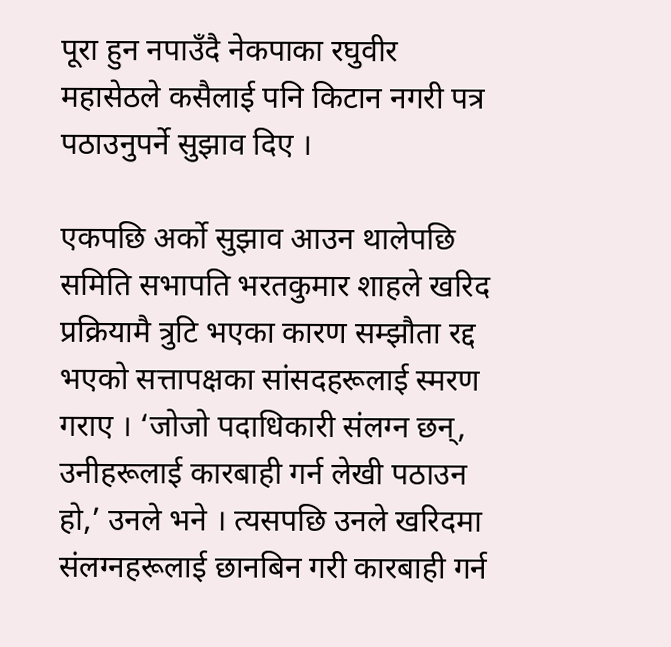पूरा हुन नपाउँदै नेकपाका रघुवीर महासेठले कसैलाई पनि किटान नगरी पत्र पठाउनुपर्ने सुझाव दिए ।

एकपछि अर्को सुझाव आउन थालेपछि समिति सभापति भरतकुमार शाहले खरिद प्रक्रियामै त्रुटि भएका कारण सम्झौता रद्द भएको सत्तापक्षका सांसदहरूलाई स्मरण गराए । ‘जोजो पदाधिकारी संलग्न छन्, उनीहरूलाई कारबाही गर्न लेखी पठाउन हो,’ उनले भने । त्यसपछि उनले खरिदमा संलग्नहरूलाई छानबिन गरी कारबाही गर्न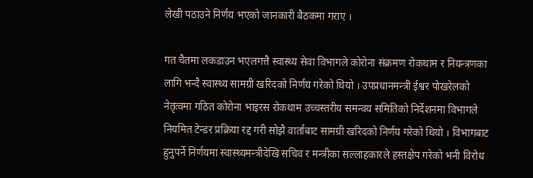लेखी पठाउने निर्णय भएको जानकारी बैठकमा गराए ।

गत चैतमा लकडाउन भएलगत्तै स्वास्थ्य सेवा विभागले कोरोना संक्रमण रोकथाम र नियन्त्रणका लागि भन्दै स्वास्थ्य सामग्री खरिदको निर्णय गरेको थियो । उपप्रधानमन्त्री ईश्वर पोखरेलको नेतृत्वमा गठित कोरोना भाइरस रोकथाम उच्चस्तरीय समन्वय समितिको निर्देशनमा विभागले नियमित टेन्डर प्रक्रिया रद्द गरी सोझै वार्ताबाट सामग्री खरिदको निर्णय गरेको थियो । विभागबाट हुनुपर्ने निर्णयमा स्वास्थ्यमन्त्रीदेखि सचिव र मन्त्रीका सल्लाहकारले हस्तक्षेप गरेको भनी विरोध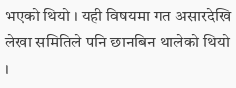भएको थियो । यही विषयमा गत असारदेखि लेखा समितिले पनि छानबिन थालेको थियो ।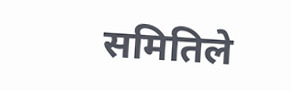समितिले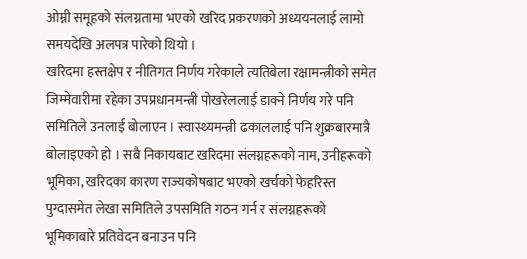ओम्नी समूहको संलग्नतामा भएको खरिद प्रकरणको अध्ययनलाई लामो समयदेखि अलपत्र पारेको थियो ।
खरिदमा हस्तक्षेप र नीतिगत निर्णय गरेकाले त्यतिबेला रक्षामन्त्रीको समेत जिम्मेवारीमा रहेका उपप्रधानमन्त्री पोखरेललाई डाक्ने निर्णय गरे पनि समितिले उनलाई बोलाएन । स्वास्थ्यमन्त्री ढकाललाई पनि शुक्रबारमात्रै बोलाइएको हो । सबै निकायबाट खरिदमा संलग्नहरूको नाम, उनीहरूको भूमिका, खरिदका कारण राज्यकोषबाट भएको खर्चको फेहरिस्त पुग्दासमेत लेखा समितिले उपसमिति गठन गर्न र संलग्नहरूको भूमिकाबारे प्रतिवेदन बनाउन पनि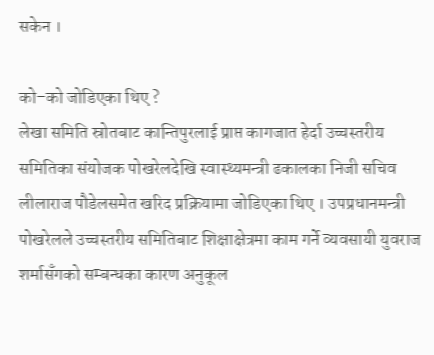सकेन ।

को–को जोडिएका थिए ?
लेखा समिति स्रोतबाट कान्तिपुरलाई प्राप्त कागजात हेर्दा उच्चस्तरीय समितिका संयोजक पोखरेलदेखि स्वास्थ्यमन्त्री ढकालका निजी सचिव लीलाराज पौडेलसमेत खरिद प्रक्रियामा जोडिएका थिए । उपप्रधानमन्त्री पोखरेलले उच्चस्तरीय समितिबाट शिक्षाक्षेत्रमा काम गर्ने व्यवसायी युवराज शर्मासँगको सम्बन्धका कारण अनुकूल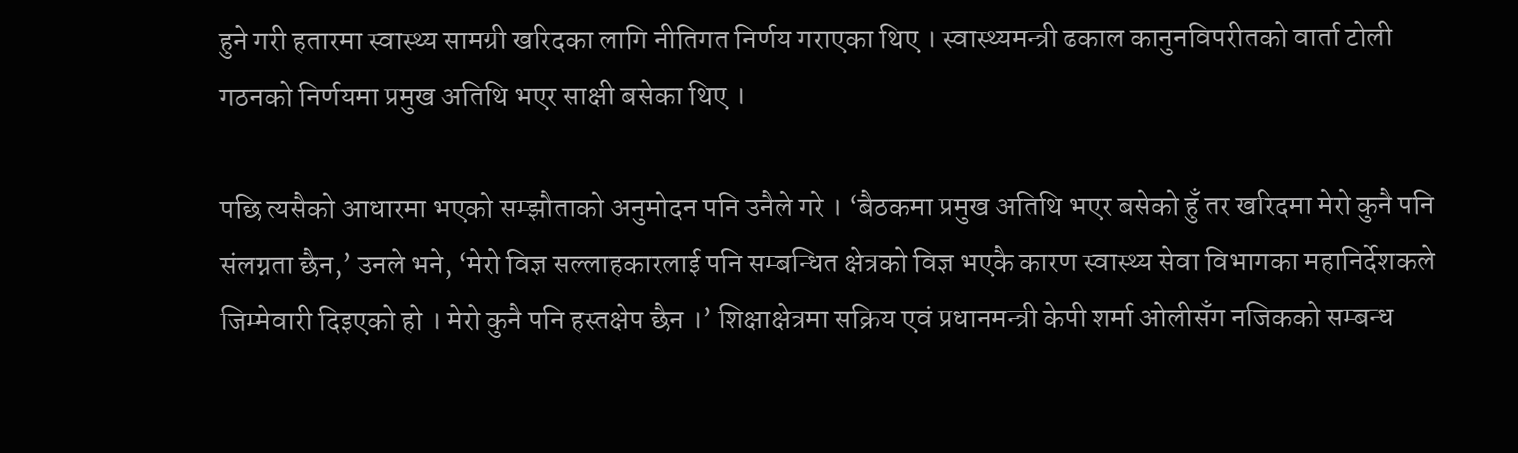हुने गरी हतारमा स्वास्थ्य सामग्री खरिदका लागि नीतिगत निर्णय गराएका थिए । स्वास्थ्यमन्त्री ढकाल कानुनविपरीतको वार्ता टोली गठनको निर्णयमा प्रमुख अतिथि भएर साक्षी बसेका थिए ।

पछि त्यसैको आधारमा भएको सम्झौताको अनुमोदन पनि उनैले गरे । ‘बैठकमा प्रमुख अतिथि भएर बसेको हुँ तर खरिदमा मेरो कुनै पनि संलग्नता छैन,’ उनले भने, ‘मेरो विज्ञ सल्लाहकारलाई पनि सम्बन्धित क्षेत्रको विज्ञ भएकै कारण स्वास्थ्य सेवा विभागका महानिर्देशकले जिम्मेवारी दिइएको हो । मेरो कुनै पनि हस्तक्षेप छैन ।’ शिक्षाक्षेत्रमा सक्रिय एवं प्रधानमन्त्री केपी शर्मा ओलीसँग नजिकको सम्बन्ध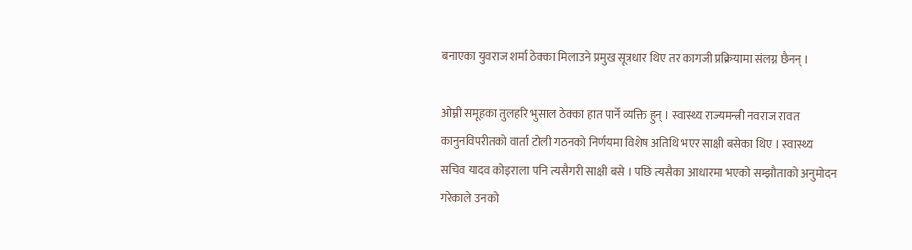बनाएका युवराज शर्मा ठेक्का मिलाउने प्रमुख सूत्रधार थिए तर कागजी प्रक्रियामा संलग्न छैनन् ।

ओम्नी समूहका तुलहरि भुसाल ठेक्का हात पार्ने व्यक्ति हुन् । स्वास्थ्य राज्यमन्त्री नवराज रावत कानुनविपरीतको वार्ता टोली गठनको निर्णयमा विशेष अतिथि भएर साक्षी बसेका थिए । स्वास्थ्य सचिव यादव कोइराला पनि त्यसैगरी साक्षी बसे । पछि त्यसैका आधारमा भएको सम्झौताको अनुमोदन गरेकाले उनको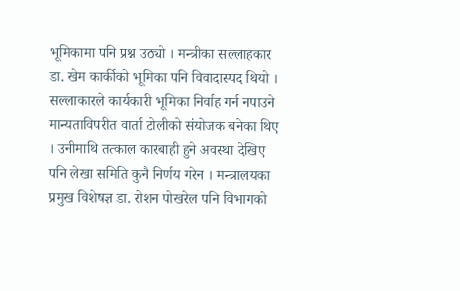भूमिकामा पनि प्रश्न उठ्यो । मन्त्रीका सल्लाहकार डा. खेम कार्कीको भूमिका पनि विवादास्पद थियो । सल्लाकारले कार्यकारी भूमिका निर्वाह गर्न नपाउने मान्यताविपरीत वार्ता टोलीको संयोजक बनेका थिए । उनीमाथि तत्काल कारबाही हुने अवस्था देखिए पनि लेखा समिति कुनै निर्णय गरेन । मन्त्रालयका प्रमुख विशेषज्ञ डा. रोशन पोखरेल पनि विभागको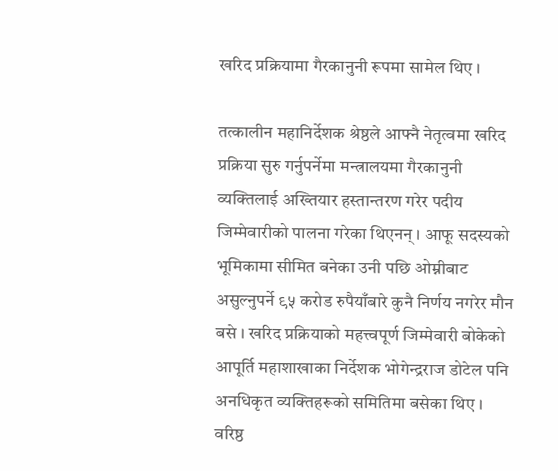खरिद प्रक्रियामा गैरकानुनी रूपमा सामेल थिए ।

तत्कालीन महानिर्देशक श्रेष्ठले आफ्नै नेतृत्वमा खरिद प्रक्रिया सुरु गर्नुपर्नेमा मन्त्रालयमा गैरकानुनी व्यक्तिलाई अख्तियार हस्तान्तरण गरेर पदीय जिम्मेवारीको पालना गरेका थिएनन् । आफू सदस्यको भूमिकामा सीमित बनेका उनी पछि ओम्नीबाट असुल्नुपर्ने ९५ करोड रुपैयाँबारे कुनै निर्णय नगरेर मौन बसे । खरिद प्रक्रियाको महत्त्वपूर्ण जिम्मेवारी बोकेको आपूर्ति महाशाखाका निर्देशक भोगेन्द्रराज डोटेल पनि अनधिकृत व्यक्तिहरूको समितिमा बसेका थिए । वरिष्ठ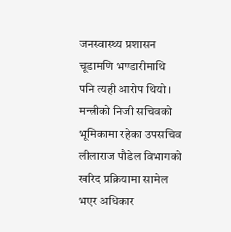जनस्वास्थ्य प्रशासन चूडामणि भण्डारीमाथि पनि त्यही आरोप थियो । मन्त्रीको निजी सचिवको भूमिकामा रहेका उपसचिव लीलाराज पौडेल विभागको खरिद प्रक्रियामा सामेल भएर अधिकार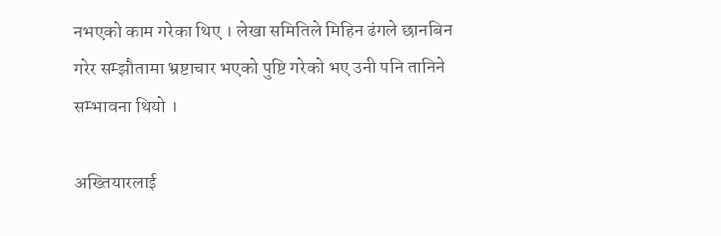नभएको काम गरेका थिए । लेखा समितिले मिहिन ढंगले छानबिन गरेर सम्झौतामा भ्रष्टाचार भएको पुष्टि गरेको भए उनी पनि तानिने सम्भावना थियो ।

अख्तियारलाई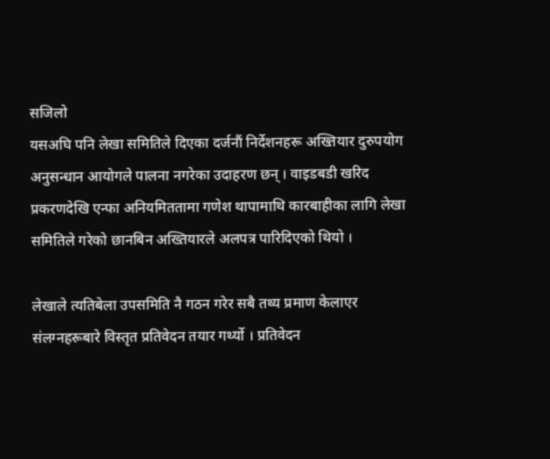सजिलो
यसअघि पनि लेखा समितिले दिएका दर्जनौं निर्देशनहरू अख्तियार दुरुपयोग अनुसन्धान आयोगले पालना नगरेका उदाहरण छन् । वाइडबडी खरिद प्रकरणदेखि एन्फा अनियमिततामा गणेश थापामाथि कारबाहीका लागि लेखा समितिले गरेको छानबिन अख्तियारले अलपत्र पारिदिएको थियो ।

लेखाले त्यतिबेला उपसमिति नै गठन गरेर सबै तथ्य प्रमाण केलाएर संलग्नहरूबारे विस्तृत प्रतिवेदन तयार गर्थ्यो । प्रतिवेदन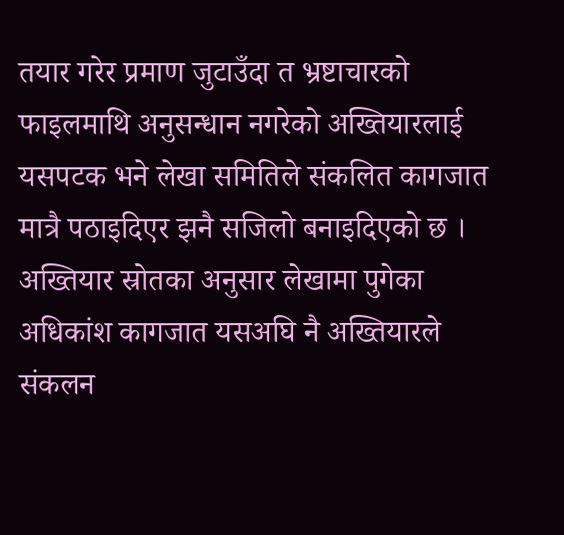तयार गरेर प्रमाण जुटाउँदा त भ्रष्टाचारको फाइलमाथि अनुसन्धान नगरेको अख्तियारलाई यसपटक भने लेखा समितिले संकलित कागजात मात्रै पठाइदिएर झनै सजिलो बनाइदिएको छ । अख्तियार स्रोतका अनुसार लेखामा पुगेका अधिकांश कागजात यसअघि नै अख्तियारले संकलन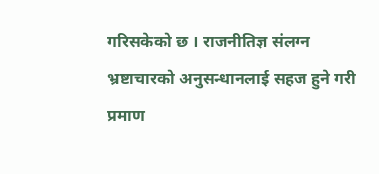गरिसकेको छ । राजनीतिज्ञ संलग्न भ्रष्टाचारको अनुसन्धानलाई सहज हुने गरी प्रमाण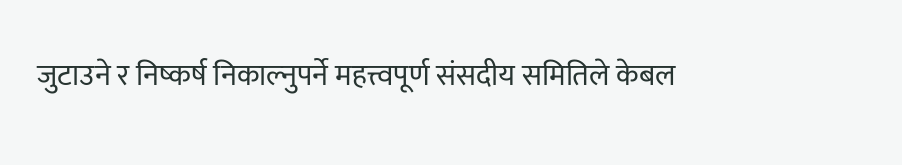जुटाउने र निष्कर्ष निकाल्नुपर्ने महत्त्वपूर्ण संसदीय समितिले केबल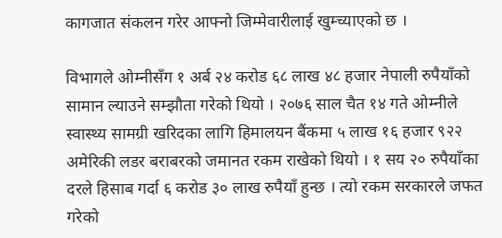कागजात संकलन गरेर आफ्नो जिम्मेवारीलाई खुम्च्याएको छ ।

विभागले ओम्नीसँग १ अर्ब २४ करोड ६८ लाख ४८ हजार नेपाली रुपैयाँको सामान ल्याउने सम्झौता गरेको थियो । २०७६ साल चैत १४ गते ओम्नीले स्वास्थ्य सामग्री खरिदका लागि हिमालयन बैंकमा ५ लाख १६ हजार ९२२ अमेरिकी लडर बराबरको जमानत रकम राखेको थियो । १ सय २० रुपैयाँका दरले हिसाब गर्दा ६ करोड ३० लाख रुपैयाँ हुन्छ । त्यो रकम सरकारले जफत गरेको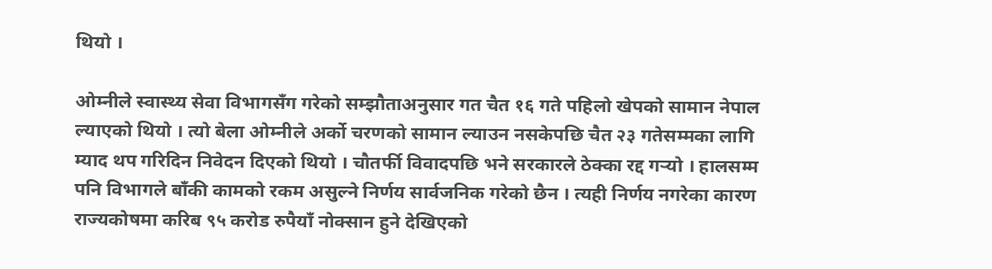थियो ।

ओम्नीले स्वास्थ्य सेवा विभागसँग गरेको सम्झौताअनुसार गत चैत १६ गते पहिलो खेपको सामान नेपाल ल्याएको थियो । त्यो बेला ओम्नीले अर्को चरणको सामान ल्याउन नसकेपछि चैत २३ गतेसम्मका लागि म्याद थप गरिदिन निवेदन दिएको थियो । चौतर्फी विवादपछि भने सरकारले ठेक्का रद्द गर्‍यो । हालसम्म पनि विभागले बाँकी कामको रकम असुल्ने निर्णय सार्वजनिक गरेको छैन । त्यही निर्णय नगरेका कारण राज्यकोषमा करिब ९५ करोड रुपैयाँ नोक्सान हुने देखिएको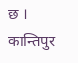छ । कान्तिपुर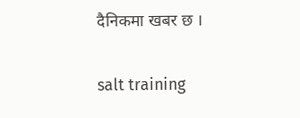दैनिकमा खबर छ ।

salt training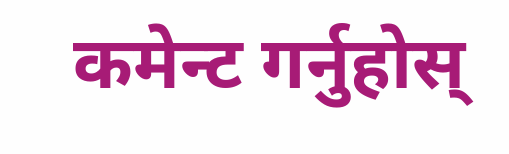कमेन्ट गर्नुहोस्